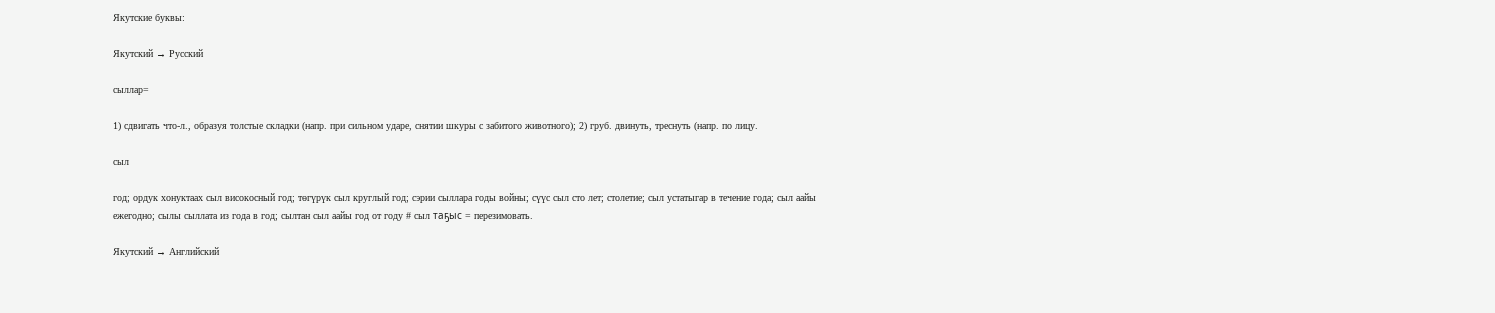Якутские буквы:

Якутский → Русский

сыллар=

1) сдвигать что-л., образуя толстые складки (напр. при сильном ударе, снятии шкуры с забитого животного); 2) груб. двинуть, треснуть (напр. по лицу.

сыл

год; ордук хонуктаах сыл високосный год; төгүрүк сыл круглый год; сэрии сыллара годы войны; сүүс сыл сто лет; столетие; сыл устатыгар в течение года; сыл аайы ежегодно; сылы сыллата из года в год; сылтан сыл аайы год от году # сыл таҕыс = перезимовать.

Якутский → Английский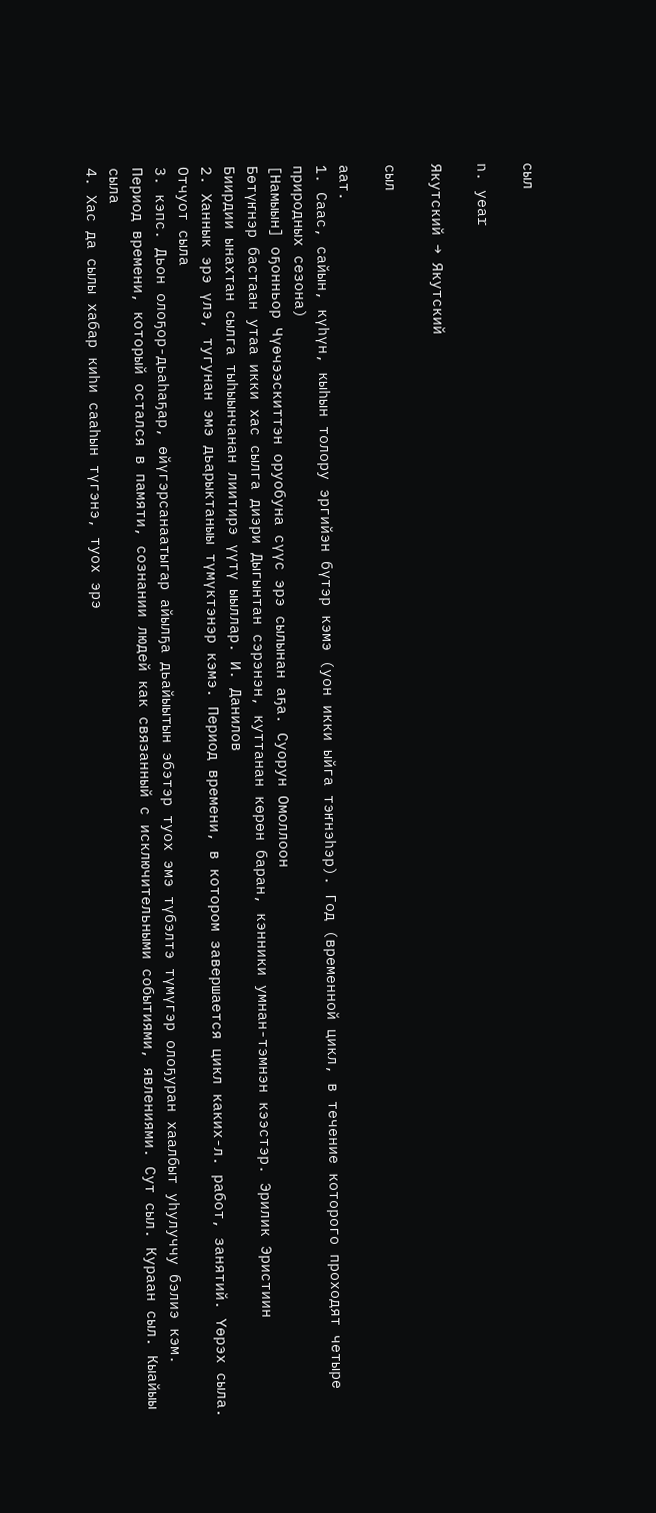сыл

n. year

Якутский → Якутский

сыл

аат.
1. Саас, сайын, күһүн, кыһын толору эргийэн бүтэр кэмэ (уон икки ыйга тэҥнэһэр). Год (временной цикл, в течение которого проходят четыре природных сезона)
[Намыын] оҕонньор Чүөчээскиттэн оруобуна сүүс эрэ сылынан аҕа. Суорун Омоллоон
Бөтүҥнэр бастаан утаа икки хас сылга диэри Дыгынтан сэрэнэн, куттанан көрөн баран, кэнники умнан-тэмнэн кээстэр. Эрилик Эристиин
Биирдии ынахтан сылга тыһыынчанан лиитирэ үүтү ыыллар. И. Данилов
2. Ханнык эрэ үлэ, тугунан эмэ дьарыктаныы түмүктэнэр кэмэ. Период времени, в котором завершается цикл каких-л. работ, занятий. Үөрэх сыла. Отчуот сыла
3. кэпс. Дьон олоҕор-дьаһаҕар, өйүгэрсанаатыгар айылҕа дьайыытын эбэтэр туох эмэ түбэлтэ түмүгэр олоҕуран хаалбыт уһулуччу бэлиэ кэм. Период времени, который остался в памяти, сознании людей как связанный с исключительными событиями, явлениями. Сут сыл. Кураан сыл. Кыайыы сыла
4. Хас да сылы хабар киһи сааһын түгэнэ, туох эрэ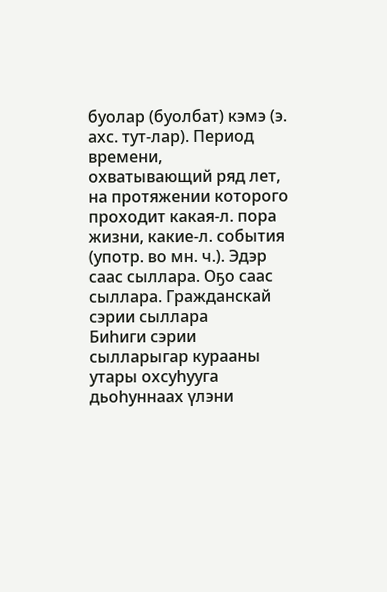буолар (буолбат) кэмэ (э. ахс. тут-лар). Период времени, охватывающий ряд лет, на протяжении которого проходит какая-л. пора жизни, какие-л. события (употр. во мн. ч.). Эдэр саас сыллара. Оҕо саас сыллара. Гражданскай сэрии сыллара
Биһиги сэрии сылларыгар курааны утары охсуһууга дьоһуннаах үлэни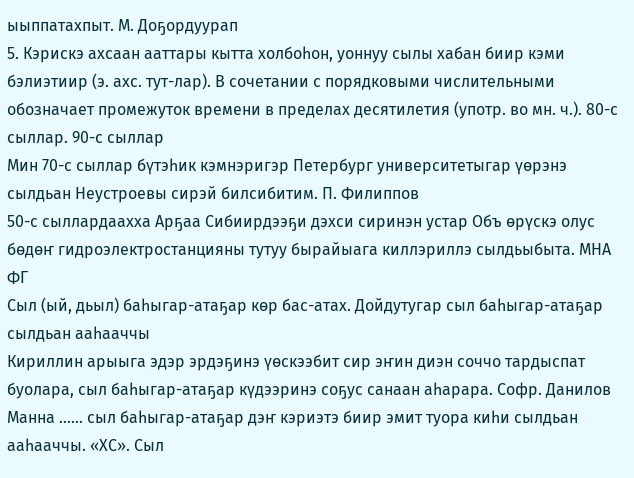ыыппатахпыт. М. Доҕордуурап
5. Кэрискэ ахсаан ааттары кытта холбоһон, уоннуу сылы хабан биир кэми бэлиэтиир (э. ахс. тут-лар). В сочетании с порядковыми числительными обозначает промежуток времени в пределах десятилетия (употр. во мн. ч.). 80-с сыллар. 90-с сыллар
Мин 70-с сыллар бүтэһик кэмнэригэр Петербург университетыгар үөрэнэ сылдьан Неустроевы сирэй билсибитим. П. Филиппов
50-с сыллардаахха Арҕаа Сибиирдээҕи дэхси сиринэн устар Объ өрүскэ олус бөдөҥ гидроэлектростанцияны тутуу бырайыага киллэриллэ сылдьыбыта. МНА ФГ
Сыл (ый, дьыл) баһыгар-атаҕар көр бас-атах. Дойдутугар сыл баһыгар-атаҕар сылдьан ааһааччы
Кириллин арыыга эдэр эрдэҕинэ үөскээбит сир эҥин диэн соччо тардыспат буолара, сыл баһыгар-атаҕар күдээринэ соҕус санаан аһарара. Софр. Данилов
Манна …… сыл баһыгар-атаҕар дэҥ кэриэтэ биир эмит туора киһи сылдьан ааһааччы. «ХС». Сыл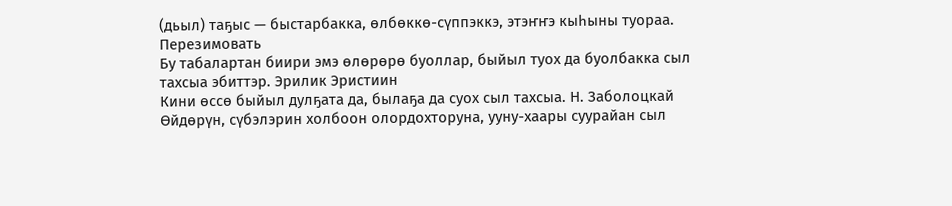(дьыл) таҕыс — быстарбакка, өлбөккө-сүппэккэ, этэҥҥэ кыһыны туораа. Перезимовать
Бу табалартан биири эмэ өлөрөрө буоллар, быйыл туох да буолбакка сыл тахсыа эбиттэр. Эрилик Эристиин
Кини өссө быйыл дулҕата да, былаҕа да суох сыл тахсыа. Н. Заболоцкай
Өйдөрүн, сүбэлэрин холбоон олордохторуна, ууну-хаары суурайан сыл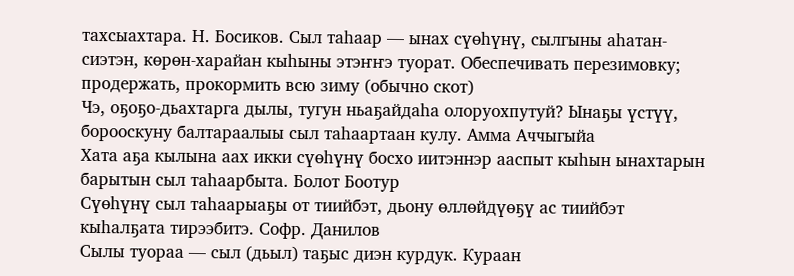тахсыахтара. Н. Босиков. Сыл таһаар — ынах сүөһүнү, сылгыны аһатан-сиэтэн, көрөн-харайан кыһыны этэҥҥэ туорат. Обеспечивать перезимовку; продержать, прокормить всю зиму (обычно скот)
Чэ, оҕоҕо-дьахтарга дылы, тугун ньаҕайдаһа олоруохпутуй? Ынаҕы үстүү, борооскуну балтараалыы сыл таһаартаан кулу. Амма Аччыгыйа
Хата аҕа кылына аах икки сүөһүнү босхо иитэннэр ааспыт кыһын ынахтарын барытын сыл таһаарбыта. Болот Боотур
Сүөһүнү сыл таһаарыаҕы от тиийбэт, дьону өллөйдүөҕү ас тиийбэт кыһалҕата тирээбитэ. Софр. Данилов
Сылы туораа — сыл (дьыл) таҕыс диэн курдук. Кураан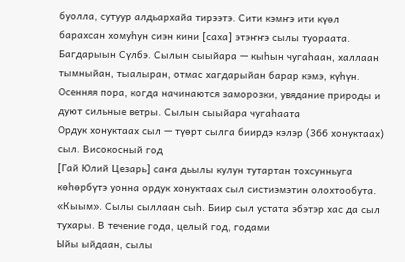буолла, сутуур алдьархайа тирээтэ. Сити кэмҥэ ити күөл барахсан хомуһун сиэн кини [саха] этэҥҥэ сылы туораата. Багдарыын Сүлбэ. Сылын сыыйара — кыһын чугаһаан, халлаан тымныйан, тыалыран, отмас хагдарыйан барар кэмэ, күһүн. Осенняя пора, когда начинаются заморозки, увядание природы и дуют сильные ветры. Сылын сыыйара чугаһаата
Ордук хонуктаах сыл — түөрт сылга биирдэ кэлэр (366 хонуктаах) сыл. Високосный год
[Гай Юлий Цезарь] саҥа дьылы кулун тутартан тохсунньуга көһөрбүтэ уонна ордук хонуктаах сыл систиэмэтин олохтообута. «Кыым». Сылы сыллаан сыһ. Биир сыл устата эбэтэр хас да сыл тухары. В течение года, целый год, годами
Ыйы ыйдаан, сылы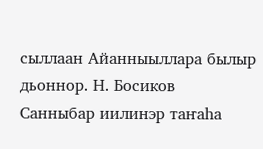сыллаан Айанныыллара былыр дьоннор. Н. Босиков
Санныбар иилинэр таҥаһа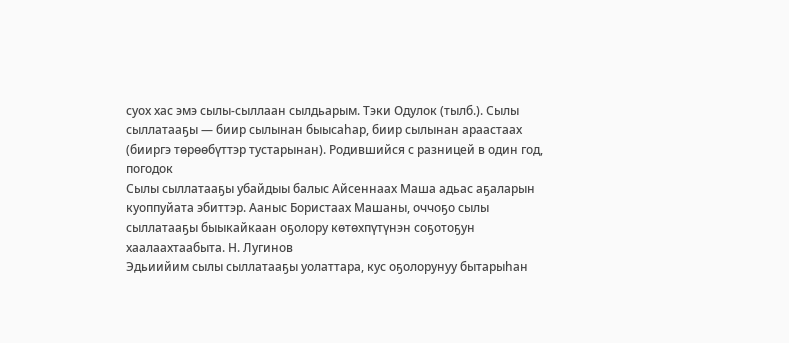суох хас эмэ сылы-сыллаан сылдьарым. Тэки Одулок (тылб.). Сылы сыллатааҕы — биир сылынан быысаһар, биир сылынан араастаах (бииргэ төрөөбүттэр тустарынан). Родившийся с разницей в один год, погодок
Сылы сыллатааҕы убайдыы балыс Айсеннаах Маша адьас аҕаларын куоппуйата эбиттэр. Ааныс Бористаах Машаны, оччоҕо сылы сыллатааҕы быыкайкаан оҕолору көтөхпүтүнэн соҕотоҕун хаалаахтаабыта. Н. Лугинов
Эдьиийим сылы сыллатааҕы уолаттара, кус оҕолорунуу бытарыһан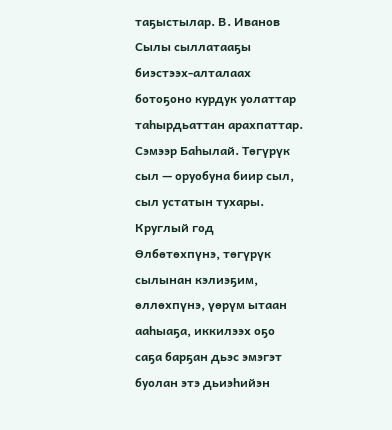таҕыстылар. В. Иванов
Сылы сыллатааҕы биэстээх-алталаах ботоҕоно курдук уолаттар таһырдьаттан арахпаттар. Сэмээр Баһылай. Төгүрүк сыл — оруобуна биир сыл, сыл устатын тухары. Круглый год
Өлбөтөхпүнэ, төгүрүк сылынан кэлиэҕим, өллөхпүнэ, үөрүм ытаан ааһыаҕа, иккилээх оҕо саҕа барҕан дьэс эмэгэт буолан этэ дьиэһийэн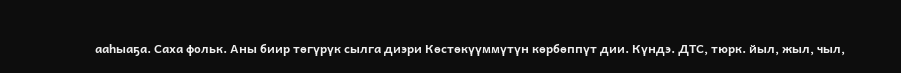ааһыаҕа. Саха фольк. Аны биир төгүрүк сылга диэри Көстөкүүммүтүн көрбөппүт дии. Күндэ. ДТС, тюрк. йыл, жыл, чыл,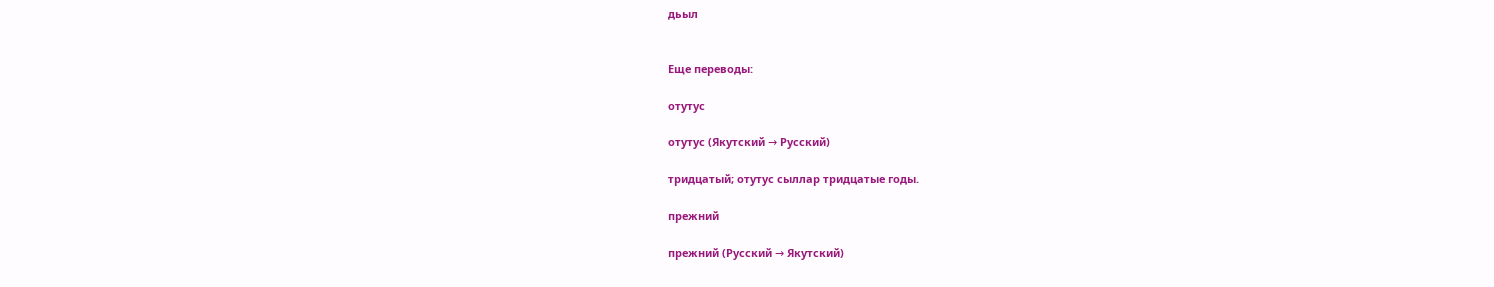дьыл


Еще переводы:

отутус

отутус (Якутский → Русский)

тридцатый; отутус сыллар тридцатые годы.

прежний

прежний (Русский → Якутский)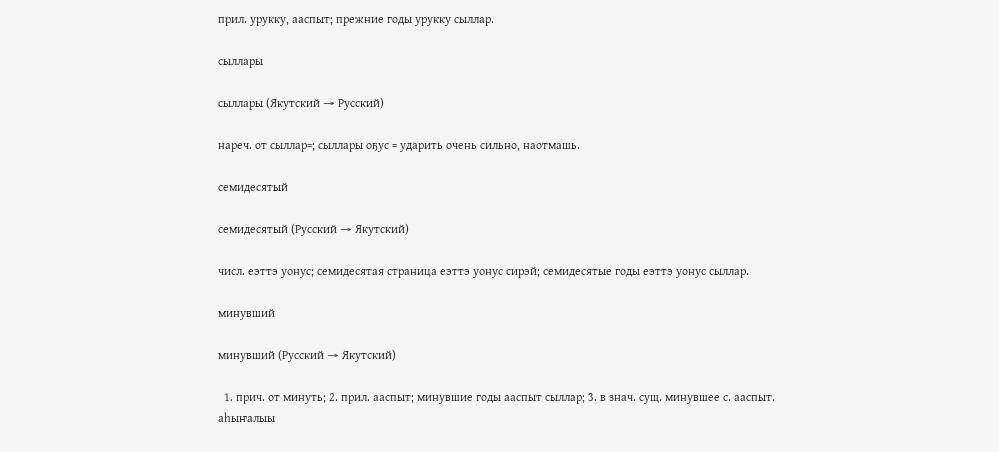прил. урукку, ааспыт; прежние годы урукку сыллар.

сыллары

сыллары (Якутский → Русский)

нареч. от сыллар=; сыллары оҕус = ударить очень сильно, наотмашь.

семидесятый

семидесятый (Русский → Якутский)

числ. еэттэ уонус; семидесятая страница еэттэ уонус сирэй; семидесятые годы еэттэ уонус сыллар.

минувший

минувший (Русский → Якутский)

  1. прич. от минуть; 2. прил. ааспыт; минувшие годы ааспыт сыллар; 3. в знач. сущ. минувшее с. ааспыт.
аһыҥалыы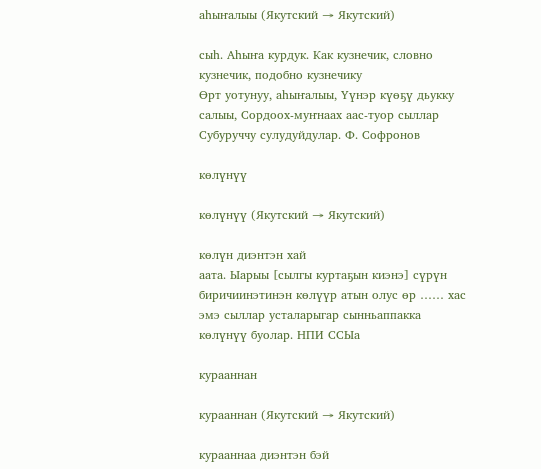аһыҥалыы (Якутский → Якутский)

сыһ. Аһыҥа курдук. Как кузнечик, словно кузнечик, подобно кузнечику
Өрт уотунуу, аһыҥалыы, Үүнэр күөҕү дьукку салыы, Сордоох-муҥнаах аас-туор сыллар Субуруччу сулудуйдулар. Ф. Софронов

көлүнүү

көлүнүү (Якутский → Якутский)

көлүн диэнтэн хай
аата. Ыарыы [сылгы куртаҕын киэнэ] сүрүн биричиинэтинэн көлүүр атын олус өр …… хас эмэ сыллар усталарыгар сынньаппакка көлүнүү буолар. НПИ ССЫа

курааннан

курааннан (Якутский → Якутский)

курааннаа диэнтэн бэй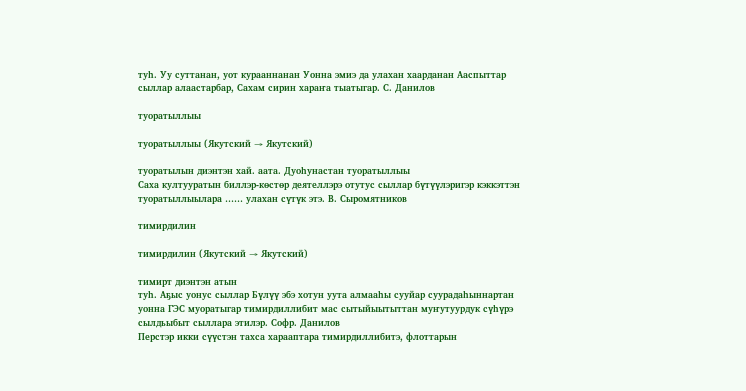туһ. Уу суттанан, уот курааннанан Уонна эмиэ да улахан хаарданан Ааспыттар сыллар алаастарбар, Сахам сирин хараҥа тыатыгар. С. Данилов

туоратыллыы

туоратыллыы (Якутский → Якутский)

туоратылын диэнтэн хай. аата. Дуоһунастан туоратыллыы
Саха култууратын биллэр-көстөр деятеллэрэ отутус сыллар бүтүүлэригэр кэккэттэн туоратыллыылара …… улахан сүтүк этэ. В. Сыромятников

тимирдилин

тимирдилин (Якутский → Якутский)

тимирт диэнтэн атын
туһ. Аҕыс уонус сыллар Бүлүү эбэ хотун уута алмааһы сууйар суурадаһыннартан уонна ГЭС муоратыгар тимирдиллибит мас сытыйыытыттан муҥутуурдук сүһүрэ сылдьыбыт сыллара этилэр. Софр. Данилов
Перстэр икки сүүстэн тахса харааптара тимирдиллибитэ, флоттарын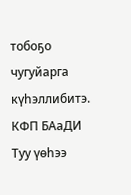тобоҕо чугуйарга күһэллибитэ. КФП БАаДИ
Туу үөһээ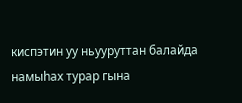киспэтин уу ньууруттан балайда намыһах турар гына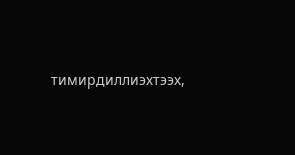тимирдиллиэхтээх,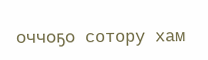оччоҕо сотору хам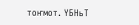тоҥмот. ҮБНьТ